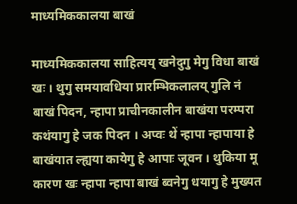माध्यमिककालया बाखं

माध्यमिककालया साहित्यय् खनेदुगु मेगु विधा बाखं खः । थुगु समयावधिया प्रारम्भिकलालय् गुलि नं बाखं पिदन, न्हापा प्राचीनकालीन बाखंया परम्परा कथंयागु हे जक पिदन । अप्वः थें न्हापा न्हापाया हे बाखंयात ल्ह्यया कायेगु हे आपाः जूवन । थुकिया मू कारण खः न्हापा न्हापा बाखं ब्वनेगु धयागु हे मुख्यत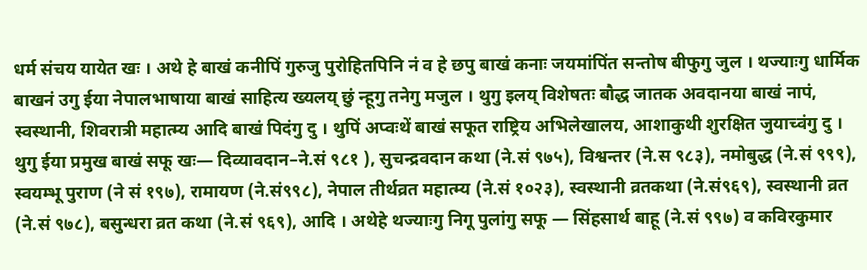धर्म संचय यायेत खः । अथे हे बाखं कनीपिं गुरुजु पुरोहितपिनि नं व हे छपु बाखं कनाः जयमांपिंत सन्तोष बीफुगु जुल । थज्याःगु धार्मिक बाखनं उगु ईया नेपालभाषाया बाखं साहित्य ख्यलय् छुं न्हूगु तनेगु मजुल । थुगु इलय् विशेषतः बौद्ध जातक अवदानया बाखं नापं, स्वस्थानी, शिवरात्री महात्म्य आदि बाखं पिदंगु दु । थुपिं अप्वःथें बाखं सफूत राष्ट्रिय अभिलेखालय, आशाकुथी शुरक्षित जुयाच्वंगु दु । थुगु ईया प्रमुख बाखं सफू खः— दिव्यावदान–ने.सं ९८१ ), सुचन्द्रवदान कथा (ने.सं ९७५), विश्वन्तर (ने.स ९८३), नमोबुद्ध (ने.सं ९९९), स्वयम्भू पुराण (ने सं १९७), रामायण (ने.सं९९८), नेपाल तीर्थव्रत महात्म्य (ने.सं १०२३), स्वस्थानी व्रतकथा (ने.सं९६९), स्वस्थानी व्रत (ने.सं ९७८), बसुन्धरा व्रत कथा (ने.सं ९६९), आदि । अथेहे थज्याःगु निगू पुलांगु सफू — सिंहसार्थ बाहू (ने.सं ९९७) व कविरकुमार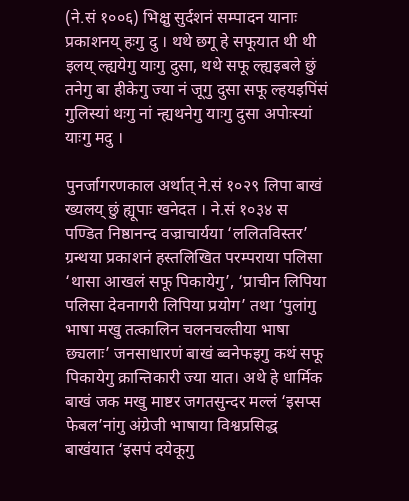(ने.सं १००६) भिक्षु सुर्दशनं सम्पादन यानाः प्रकाशनय् हःगु दु । थथे छगू हे सफूयात थी थी इलय् ल्ह्ययेगु याःगु दुसा, थथे सफू ल्ह्यइबले छुं तनेगु बा हीकेगु ज्या नं जूगु दुसा सफू ल्हयइपिंसं गुलिस्यां थःगु नां न्ह्यथनेगु याःगु दुसा अपोःस्यां याःगु मदु ।

पुनर्जागरणकाल अर्थात् ने.सं १०२९ लिपा बाखं ख्यलय् छुं ह्यूपाः खनेदत । ने.सं १०३४ स पण्डित निष्ठानन्द वज्राचार्यया ‘ललितविस्तर’ ग्रन्थया प्रकाशनं हस्तलिखित परम्पराया पलिसा ‘थासा आखलं सफू पिकायेगु’, ‘प्राचीन लिपिया पलिसा देवनागरी लिपिया प्रयोग’ तथा ‘पुलांगु भाषा मखु तत्कालिन चलनचल्तीया भाषा छ्यलाः’ जनसाधारणं बाखं ब्वनेफइगु कथं सफू पिकायेगु क्रान्तिकारी ज्या यात। अथे हे धार्मिक बाखं जक मखु माष्टर जगतसुन्दर मल्लं ‘इसप्स फेबल’नांगु अंग्रेजी भाषाया विश्वप्रसिद्ध बाखंयात ‘इसपं दयेकूगु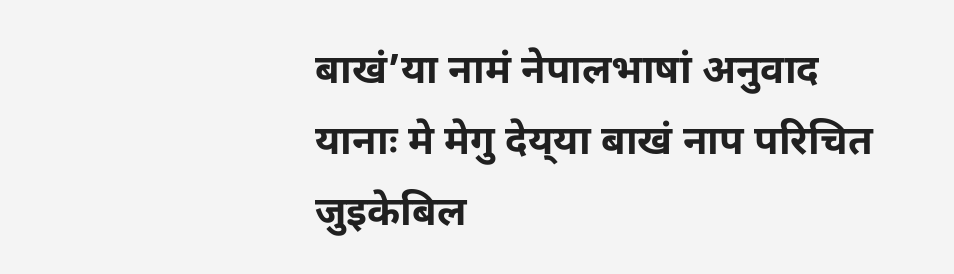बाखं’या नामं नेपालभाषां अनुवाद यानाः मे मेगु देय्‌या बाखं नाप परिचित जुइकेबिल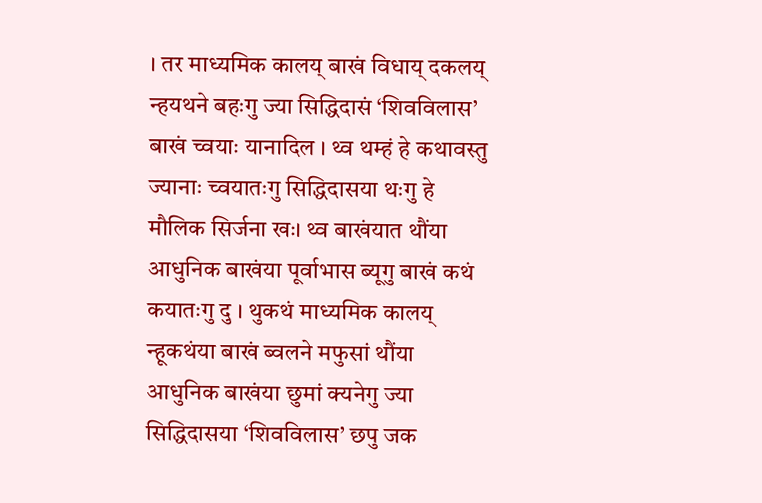। तर माध्यमिक कालय् बाखं विधाय् दकलय् न्हयथने बहःगु ज्या सिद्धिदासं ‘शिवविलास’ बाखं च्वयाः यानादिल । थ्व थम्हं हे कथावस्तु ज्यानाः च्वयातःगु सिद्धिदासया थःगु हे मौलिक सिर्जना खः। थ्व बाखंयात थौंया आधुनिक बाखंया पूर्वाभास ब्यूगु बाखं कथं कयातःगु दु । थुकथं माध्यमिक कालय् न्हूकथंया बाखं ब्वलने मफुसां थौंया आधुनिक बाखंया छुमां क्यनेगु ज्या सिद्धिदासया ‘शिवविलास’ छपु जक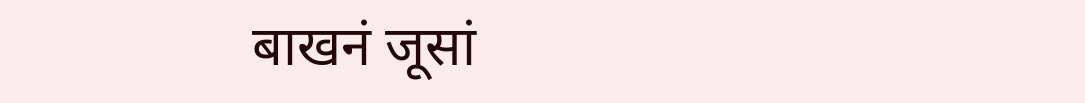बाखनं जूसां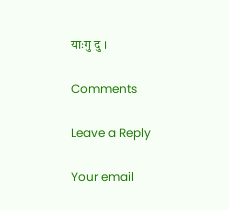याःगु दु ।

Comments

Leave a Reply

Your email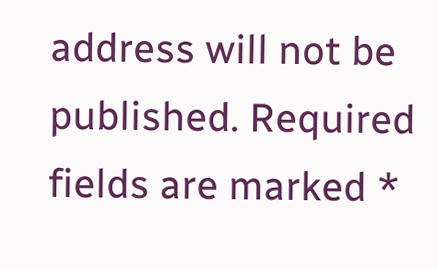address will not be published. Required fields are marked *